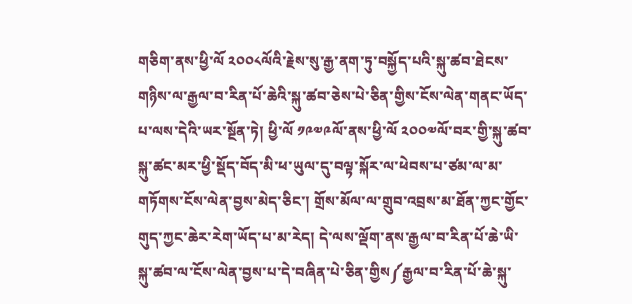གཅིག་ནས་ཕྱི་ལོ ༢༠༠༨ལོའི་རྗེས་སུ་རྒྱ་ནག་ཏུ་བསྐྱོད་པའི་སྐུ་ཚབ་ཐེངས་གཉིས་ལ་རྒྱལ་བ་རིན་པོ་ཆེའི་སྐུ་ཚབ་ཅེས་པེ་ཅིན་གྱིས་ངོས་ལེན་གནང་ཡོད་པ་ལས་དེའི་ཡར་སྔོན་ཏེ། ཕྱི་ལོ ༡༩༧༩ལོ་ནས་ཕྱི་ལོ ༢༠༠༧ལོ་བར་གྱི་སྐུ་ཚབ་སྐུ་ཚང་མར་ཕྱི་སྡོད་བོད་མི་ཕ་ཡུལ་དུ་བལྟ་སྐོར་ལ་ཕེབས་པ་ཙམ་ལ་མ་གཏོགས་ངོས་ལེན་བྱས་མེད་ཅིང་། གྲོས་མོལ་ལ་གྲུབ་འབྲས་མ་ཐོན་ཀྱང་གྱོང་གུད་ཀྱང་ཆེར་རེག་ཡོད་པ་མ་རེད། དེ་ལས་ལྡོག་ནས་རྒྱལ་བ་རིན་པོ་ཆེ་ཡི་སྐུ་ཚབ་ལ་ངོས་ལེན་བྱས་པ་དེ་བཞིན་པེ་ཅིན་གྱིས༼རྒྱལ་བ་རིན་པོ་ཆེ་སྐུ་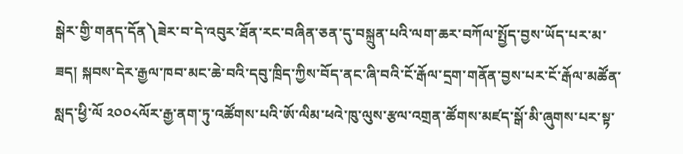སྒེར་གྱི་གནད་དོན༽ཟེར་བ་དེ་འབུར་ཐོན་རང་བཞིན་ཅན་དུ་བསྐྲུན་པའི་ལག་ཆར་བཀོལ་སྤྱོད་བྱས་ཡོད་པར་མ་ཟད། སྐབས་དེར་རྒྱལ་ཁབ་མང་ཆེ་བའི་དབུ་ཁྲིད་ཀྱིས་བོད་ནང་ཞི་བའི་ངོ་རྒོལ་དྲག་གནོན་བྱས་པར་ངོ་རྒོལ་མཚོན་སླད་ཕྱི་ལོ ༢༠༠༨ལོར་རྒྱ་ནག་ཏུ་འཚོགས་པའི་ཨོ་ལིམ་ཕའེ་ཁུ་ལུས་རྩལ་འགྲན་ཚོགས་མཛད་སྒོ་མི་ཞུགས་པར་སྟ་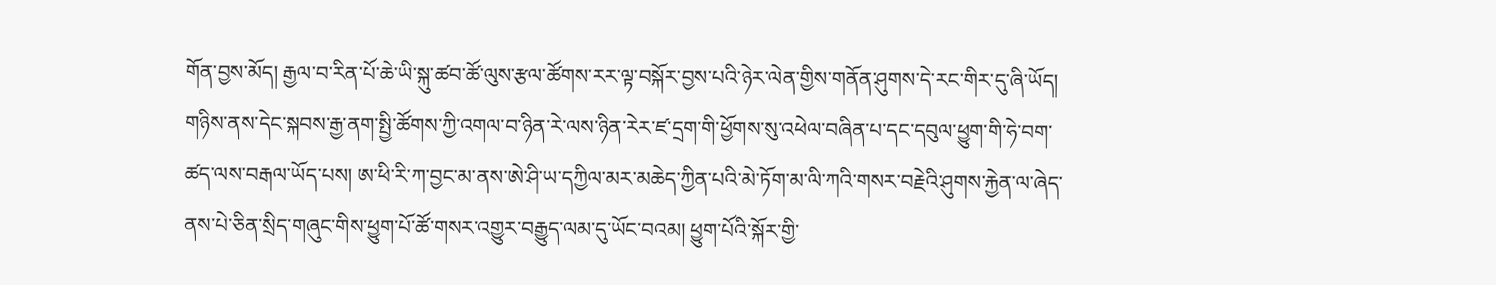གོན་བྱས་མོད། རྒྱལ་བ་རིན་པོ་ཆེ་ཡི་སྐུ་ཚབ་ཚོ་ལུས་རྩལ་ཚོགས་རར་ལྟ་བསྐོར་བྱས་པའི་ཉེར་ལེན་གྱིས་གནོན་ཤུགས་དེ་རང་གིར་དུ་ཞི་ཡོད།
གཉིས་ནས་དེང་སྐབས་རྒྱ་ནག་སྤྱི་ཚོགས་ཀྱི་འགལ་བ་ཉིན་རེ་ལས་ཉིན་རེར་ཛ་དྲག་གི་ཕྱོགས་སུ་འཕེལ་བཞིན་པ་དང་དབུལ་ཕྱུག་གི་ཧེ་བག་ཚད་ལས་བརྒལ་ཡོད་པས། ཨ་ཕི་རི་ཀ་བྱང་མ་ནས་ཨེ་ཤི་ཡ་དཀྱིལ་མར་མཆེད་ཀྱིན་པའི་མེ་ཏོག་མ་ལི་ཀའི་གསར་བརྗེའི་ཤུགས་རྐྱེན་ལ་ཞེད་ནས་པེ་ཅིན་སྲིད་གཞུང་གིས་ཕྱུག་པོ་ཚོ་གསར་འགྱུར་བརྒྱུད་ལམ་དུ་ཡོང་བའམ། ཕྱུག་པོའི་སྐོར་གྱི་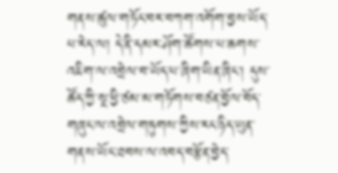གནས་ཚུལ་གཏོང་བར་བཀག་འགོག་བྱས་ཡོད་པ་རེད་ལ། དེ་ནི་དམར་ཤོག་ཚོགས་པ་ཆགས་འཇིག་ལ་འབྲེལ་བ་ཡོད་པ་ཞིག་ཡིན་ཞིང་། དུས་ཚོད་ཀྱི་སྔ་ཕྱི་ཙམ་མ་གཏོགས་བཙན་བྱོལ་བོད་གཞུང་ལ་འབྲེལ་གཏུགས་ཀྱིས་རང་ཉིད་ཡུན་གནས་ཡོང་ཐབས་ལ་འབད་བརྩོན་བྱེད་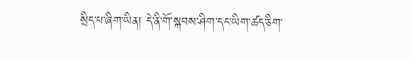སྲིད་པ་ཞིག་ཡིན། དེ་ནི་གོ་སྐབས་ཤིག་དང་ཡིག་ཚད་ཅིག་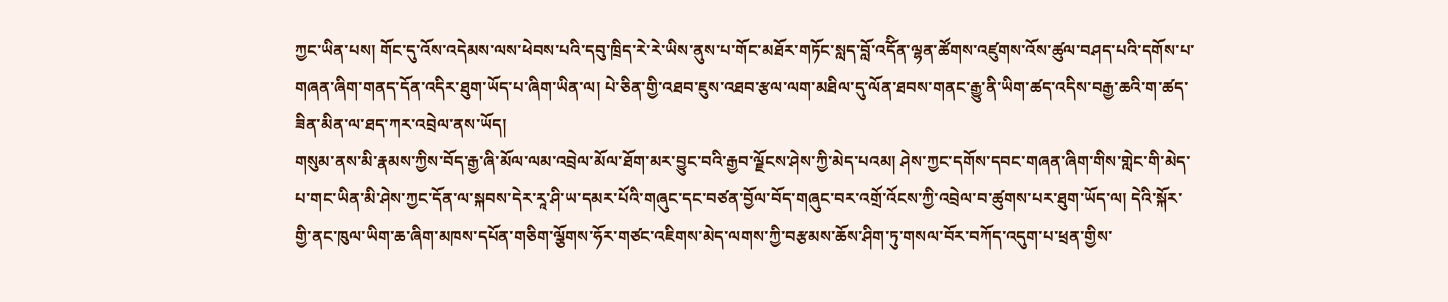ཀྱང་ཡིན་པས། གོང་དུ་འོས་འདེམས་ལས་ཕེབས་པའི་དབུ་ཁྲིད་རེ་རེ་ཡིས་ནུས་པ་གོང་མཐོར་གཏོང་སླད་བློ་འདོིན་ལྷན་ཚོགས་འཛུགས་འོས་ཚུལ་བཤད་པའི་དགོས་པ་གཞན་ཞིག་གནད་དོན་འདིར་ཐུག་ཡོད་པ་ཞིག་ཡིན་ལ། པེ་ཅིན་གྱི་འཐབ་ཇུས་འཐབ་རྩལ་ལག་མཐིལ་དུ་ལོན་ཐབས་གནང་རྒྱུ་ནི་ཡིག་ཚད་འདིས་བརྒྱ་ཆའི་ག་ཚད་ཟིན་མིན་ལ་ཐད་ཀར་འབྲེལ་ནས་ཡོད།
གསུམ་ནས་མི་རྣམས་ཀྱིས་བོད་རྒྱ་ཞི་མོལ་ལམ་འབྲེལ་མོལ་ཐོག་མར་བྱུང་བའི་རྒྱབ་ལྗོངས་ཤེས་ཀྱི་མེད་པའམ། ཤེས་ཀྱང་དགོས་དབང་གཞན་ཞིག་གིས་གླེང་གི་མེད་པ་གང་ཡིན་མི་ཤེས་ཀྱང་དོན་ལ་སྐབས་དེར་རཱ་ཤི་ཡ་དམར་པོའི་གཞུང་དང་བཙན་བྱོལ་བོད་གཞུང་བར་འགྲོ་འོངས་ཀྱི་འབྲེལ་བ་ཚུགས་པར་ཐུག་ཡོད་ལ། དེའི་སྐོར་གྱི་ནང་ཁུལ་ཡིག་ཆ་ཞིག་མཁས་དཔོན་གཅིག་ལྕོགས་ཧོར་གཙང་འཇིགས་མེད་ལགས་ཀྱི་བརྩམས་ཆོས་ཤིག་ཏུ་གསལ་བོར་བཀོད་འདུག་པ་ཕྲན་གྱིས་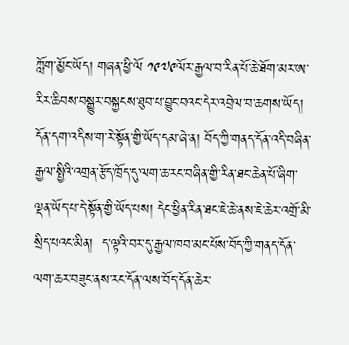ཀློག་མྱོང་ཡོད། གཞན་ཕྱི་ལོ ༡༩༧༩ལོར་རྒྱལ་བ་རིན་པོ་ཆེ་ཐོག་མར་ཨ་རིར་ཆིབས་བསྒྱུར་བསྐྱངས་ཐུབ་པ་བྱུང་བའང་དེར་འབྲེལ་བ་ཆགས་ཡོད། དོན་དག་འདིས་ག་རེ་སྟོན་གྱི་ཡོད་དམ་ཞེ་ན། བོད་ཀྱི་གནད་དོན་འདི་བཞིན་རྒྱལ་སྤྱིའི་འགྲན་རྩོད་ཁྲོད་དུ་ལག་ཆ་རང་བཞིན་གྱི་རིན་ཐང་ཆེན་པོ་ཞིག་ལྡན་ཡོད་པ་དེ་སྟོན་གྱི་ཡོད་པས། དེང་ཕྱིན་རིན་ཐང་ཇེ་ཆེ་ནས་ཇེ་ཆེར་འགྲོ་མི་སྲིད་པའང་མིན།  ད་ལྟའི་བར་དུ་རྒྱལ་ཁབ་མང་པོས་བོད་ཀྱི་གནད་དོན་ལག་ཆར་བཟུང་ནས་རང་དོན་ལས་བོད་དོན་ཆེར་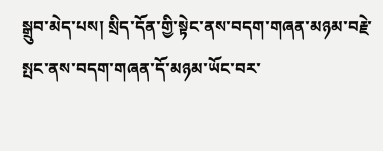སྒྲུབ་མེད་པས། སྲིད་དོན་གྱི་སྟེང་ནས་བདག་གཞན་མཉམ་བརྗེ་སྤང་ནས་བདག་གཞན་དོ་མཉམ་ཡོང་བར་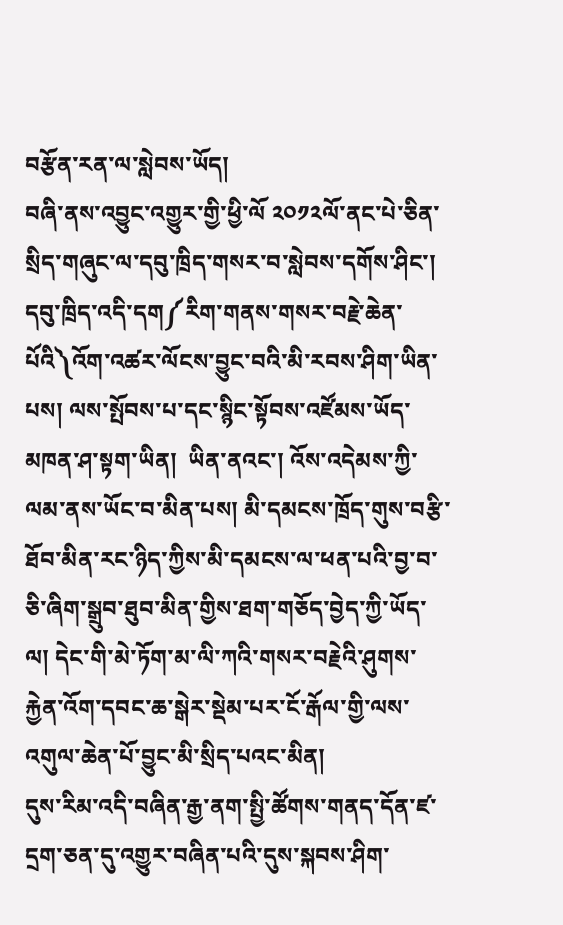བརྩོན་རན་ལ་སླེབས་ཡོད།
བཞི་ནས་འབྱུང་འགྱུར་གྱི་ཕྱི་ལོ ༢༠༡༢ལོ་ནང་པེ་ཅིན་སྲིད་གཞུང་ལ་དབུ་ཁྲིད་གསར་བ་སླེབས་དགོས་ཤིང་། དབུ་ཁྲིད་འདི་དག༼རིག་གནས་གསར་བརྗེ་ཆེན་པོའི༽འོག་འཚར་ལོངས་བྱུང་བའི་མི་རབས་ཤིག་ཡིན་པས། ལས་སྤོབས་པ་དང་སྙིང་སྟོབས་འཛོམས་ཡོད་མཁན་ཤ་སྟག་ཡིན།  ཡིན་ནའང་། འོས་འདེམས་ཀྱི་ལམ་ནས་ཡོང་བ་མིན་པས། མི་དམངས་ཁྲོད་གུས་བརྩི་ཐོབ་མིན་རང་ཉིད་ཀྱིས་མི་དམངས་ལ་ཕན་པའི་བྱ་བ་ཅི་ཞིག་སྒྲུབ་ཐུབ་མིན་གྱིས་ཐག་གཅོད་བྱེད་ཀྱི་ཡོད་ལ། དེང་གི་མེ་ཏོག་མ་ལི་ཀའི་གསར་བརྗེའི་ཤུགས་རྐྱེན་འོག་དབང་ཆ་སྒེར་སྡེམ་པར་ངོ་རྒོལ་གྱི་ལས་འགུལ་ཆེན་པོ་བྱུང་མི་སྲིད་པའང་མིན།
དུས་རིམ་འདི་བཞིན་རྒྱ་ནག་སྤྱི་ཚོགས་གནད་དོན་ཛ་དྲག་ཅན་དུ་འགྱུར་བཞིན་པའི་དུས་སྐབས་ཤིག་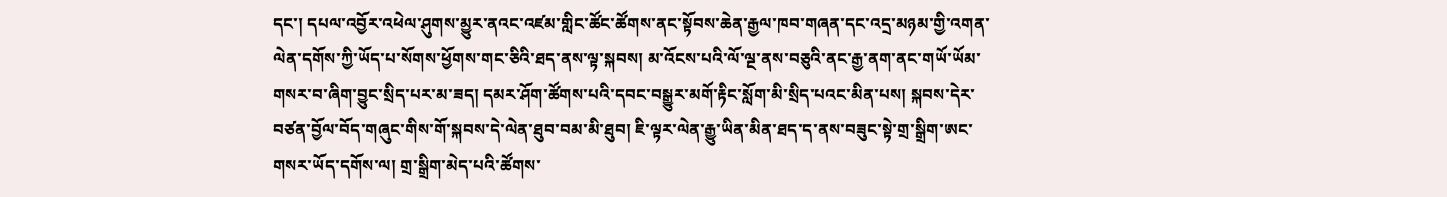དང་། དཔལ་འབྱོར་འཕེལ་ཤུགས་མྱུར་ནའང་འཛམ་གླིང་ཚོང་ཚོགས་ནང་སྟོབས་ཆེན་རྒྱལ་ཁབ་གཞན་དང་འདྲ་མཉམ་གྱི་འགན་ལེན་དགོས་ཀྱི་ཡོད་པ་སོགས་ཕྱོགས་གང་ཅིའི་ཐད་ནས་ལྟ་སྐབས། མ་འོངས་པའི་ལོ་ལྔ་ནས་བཅུའི་ནང་རྒྱ་ནག་ནང་གཡོ་ཡོམ་གསར་བ་ཞིག་བྱུང་སྲིད་པར་མ་ཟད། དམར་ཤོག་ཚོགས་པའི་དབང་བསྒྱུར་མགོ་རྟིང་སློག་མི་སྲིད་པའང་མིན་པས། སྐབས་དེར་བཙན་བྱོལ་བོད་གཞུང་གིས་གོ་སྐབས་དེ་ལེན་ཐུབ་བམ་མི་ཐུབ། ཇི་ལྟར་ལེན་རྒྱུ་ཡིན་མིན་ཐད་ད་ནས་བཟུང་སྟེ་གྲ་སྒྲིག་ཨང་གསར་ཡོད་དགོས་ལ། གྲ་སྒྲིག་མེད་པའི་ཚོགས་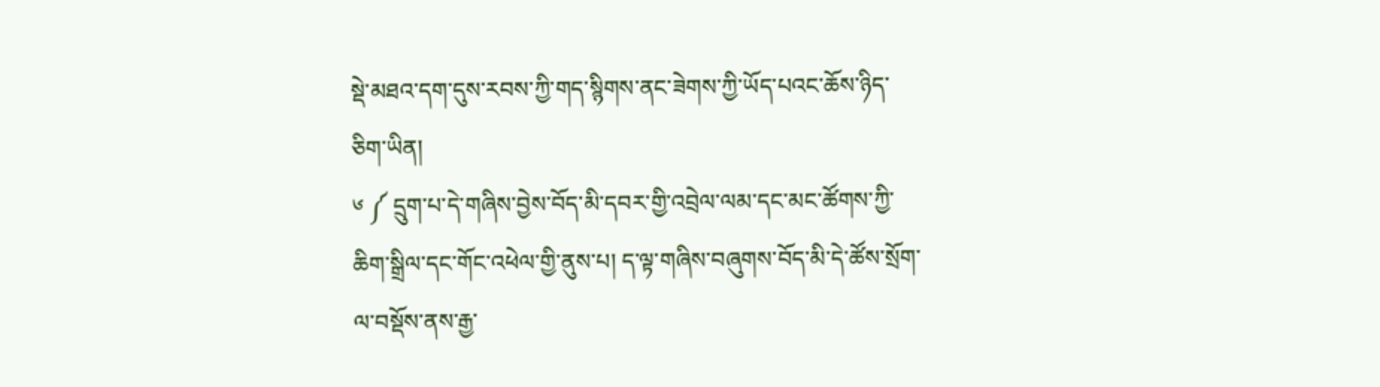སྡེ་མཐའ་དག་དུས་རབས་ཀྱི་གད་སྙིགས་ནང་ཟེགས་ཀྱི་ཡོད་པའང་ཆོས་ཉིད་ཅིག་ཡིན།
༦ ༼ དྲུག་པ་དེ་གཞིས་བྱེས་བོད་མི་དབར་གྱི་འབྲེལ་ལམ་དང་མང་ཚོགས་ཀྱི་ཆིག་སྒྲིལ་དང་གོང་འཕེལ་གྱི་ནུས་པ། ད་ལྟ་གཞིས་བཞུགས་བོད་མི་དེ་ཚོས་སྲོག་ལ་བསྡོས་ནས་རྒྱ་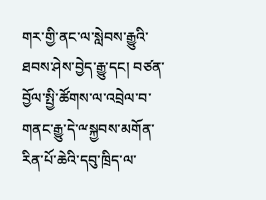གར་གྱི་ནང་ལ་སླེབས་རྒྱུའི་ཐབས་ཤེས་བྱེད་རྒྱུ་དང། བཙན་བྱོལ་སྤྱི་ཚོགས་ལ་འབྲེལ་བ་གནང་རྒྱུ་དེ་ྋསྐྱབས་མགོན་རིན་པོ་ཆེའི་དབུ་ཁྲིད་ལ་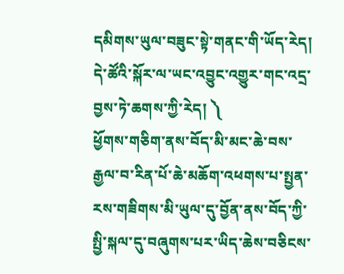དམིགས་ཡུལ་བཟུང་སྟེ་གནང་གི་ཡོད་རེད། དེ་ཚོའི་སྐོར་ལ་ཡང་འབྱུང་འགྱུར་གང་འདྲ་བྱས་ཏེ་ཆགས་ཀྱི་རེད། ༽
ཕྱོགས་གཅིག་ནས་བོད་མི་མང་ཆེ་བས་རྒྱལ་བ་རིན་པོ་ཆེ་མཆོག་འཕགས་པ་སྤྱན་རས་གཟིགས་མི་ཡུལ་དུ་བྱོན་ནས་བོད་ཀྱི་སྤྱི་སྐལ་དུ་བཞུགས་པར་ཡིད་ཆེས་བཅིངས་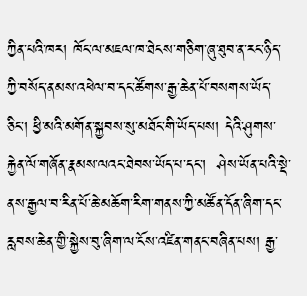ཀྱིན་པའི་ཁར། ཁོང་ལ་མཇལ་ཁ་ཐེངས་གཅིག་ཞུ་ཐུབ་ན་རང་ཉིད་ཀྱི་བསོད་ནམས་འཕེལ་བ་དང་ཚོགས་རྒྱ་ཆེན་པོ་བསགས་ཡོད་ཅིང་། ཕྱི་མའི་མགོན་སྐྱབས་སུ་མཐོང་གི་ཡོད་པས། དེའི་ཤུགས་རྐྱེན་ལོ་གཞོན་རྣམས་ལའང་ཐེབས་ཡོད་པ་དང་།  ཤེས་ཡོན་པའི་སྡེ་ནས་རྒྱལ་བ་རིན་པོ་ཆེ་མཆོག་རིག་གནས་ཀྱི་མཚོན་དོན་ཞིག་དང་རླབས་ཆེན་གྱི་སྐྱེས་བུ་ཞིག་ལ་ངོས་འཛིན་གནང་བཞིན་པས། རྒྱ་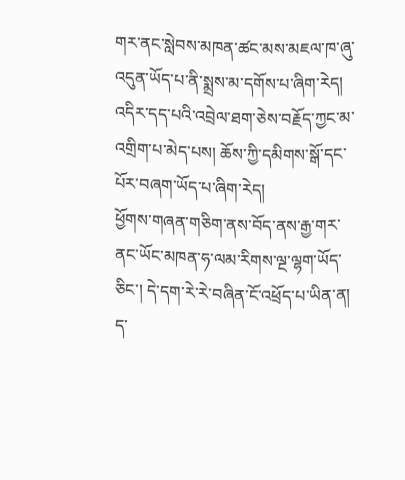གར་ནང་སླེབས་མཁན་ཚང་མས་མཇལ་ཁ་ཞུ་འདུན་ཡོད་པ་ནི་སྨྲས་མ་དགོས་པ་ཞིག་རེད། འདིར་དད་པའི་འབྲེལ་ཐག་ཅེས་བརྗོད་ཀྱང་མ་འགྲིག་པ་མེད་པས། ཆོས་ཀྱི་དམིགས་སྒོ་དང་པོར་བཞག་ཡོད་པ་ཞིག་རེད།
ཕྱོགས་གཞན་གཅིག་ནས་བོད་ནས་རྒྱ་གར་ནང་ཡོང་མཁན་ཧ་ལམ་རིགས་ལྔ་ལྷག་ཡོད་ཅིང་། དེ་དག་རེ་རེ་བཞིན་ངོ་འཕྲོད་པ་ཡིན་ན། ད་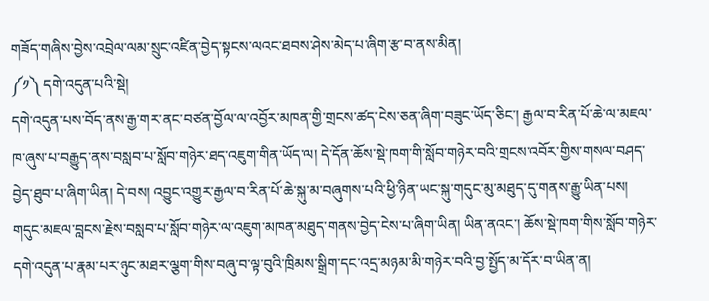གཟོད་གཞིས་བྱེས་འབྲེལ་ལམ་སྲུང་འཛིན་བྱེད་སྟངས་ལའང་ཐབས་ཤེས་མེད་པ་ཞིག་རྩ་བ་ནས་མིན།
༼༡༽ དགེ་འདུན་པའི་སྡེ།
དགེ་འདུན་པས་བོད་ནས་རྒྱ་གར་ནང་བཙན་བྱོལ་ལ་འབྱོར་མཁན་གྱི་གྲངས་ཚད་ངེས་ཅན་ཞིག་བཟུང་ཡོད་ཅིང་། རྒྱལ་བ་རིན་པོ་ཆེ་ལ་མཇལ་ཁ་ཞུས་པ་བརྒྱུད་ནས་བསླབ་པ་སློབ་གཉེར་ཐད་འཇུག་གིན་ཡོད་ལ། དེ་དོན་ཆོས་སྡེ་ཁག་གི་སློབ་གཉེར་བའི་གྲངས་འབོར་གྱིས་གསལ་བཤད་བྱེད་ཐུབ་པ་ཞིག་ཡིན། དེ་བས། འབྱུང་འགྱུར་རྒྱལ་བ་རིན་པོ་ཆེ་སྐུ་མ་བཞུགས་པའི་ཕྱི་ཉིན་ཡང་སྐུ་གདུང་མུ་མཐུད་དུ་གནས་རྒྱུ་ཡིན་པས། གདུང་མཇལ་བླངས་རྗེས་བསླབ་པ་སློབ་གཉེར་ལ་འཇུག་མཁན་མཐུད་གནས་བྱེད་ངེས་པ་ཞིག་ཡིན། ཡིན་ནའང་། ཆོས་སྡེ་ཁག་གིས་སློབ་གཉེར་དགེ་འདུན་པ་རྣམ་པར་ཉུང་མཐར་ལྕག་གིས་བཞུ་བ་ལྟ་བུའི་ཁྲིམས་སྒྲིག་དང་འདྲ་མཉམ་མི་གཉེར་བའི་བྱ་སྤྱོད་མ་དོར་བ་ཡིན་ན།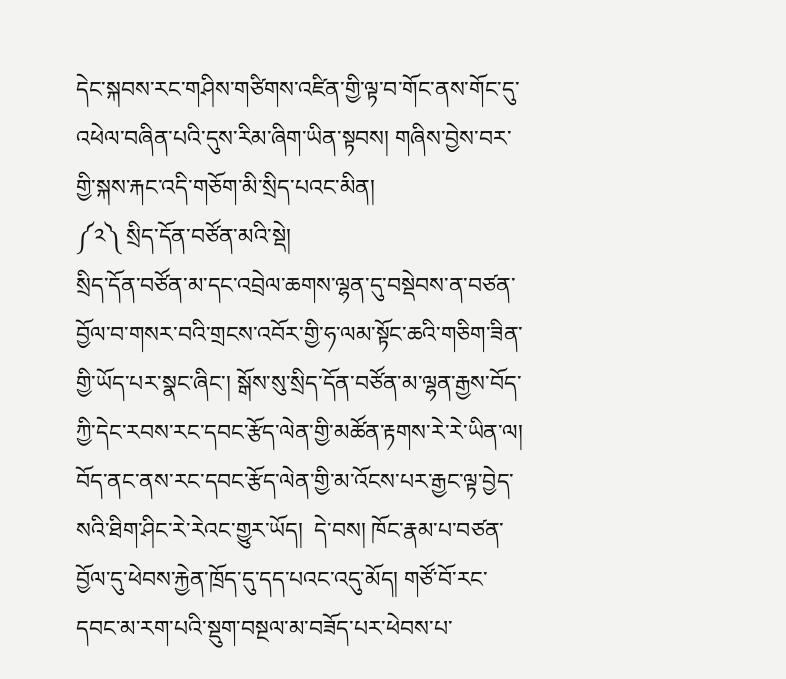དེང་སྐབས་རང་གཤིས་གཙིགས་འཛིན་གྱི་ལྟ་བ་གོང་ནས་གོང་དུ་འཕེལ་བཞིན་པའི་དུས་རིམ་ཞིག་ཡིན་སྟབས། གཞིས་བྱེས་བར་གྱི་སྐས་རྐང་འདི་གཅོག་མི་སྲིད་པའང་མིན།
༼༢༽ སྲིད་དོན་བཙོན་མའི་སྡེ།
སྲིད་དོན་བཙོན་མ་དང་འབྲེལ་ཆགས་ལྷན་དུ་བསྡེབས་ན་བཙན་བྱོལ་བ་གསར་བའི་གྲངས་འབོར་གྱི་ཧ་ལམ་སྟོང་ཆའི་གཅིག་ཟིན་གྱི་ཡོད་པར་སྣང་ཞིང་། སྒོས་སུ་སྲིད་དོན་བཙོན་མ་ལྷན་རྒྱས་བོད་ཀྱི་དེང་རབས་རང་དབང་རྩོད་ལེན་གྱི་མཚོན་རྟགས་རེ་རེ་ཡིན་ལ། བོད་ནང་ནས་རང་དབང་རྩོད་ལེན་གྱི་མ་འོངས་པར་རྒྱང་ལྟ་བྱེད་སའི་ཐིག་ཤིང་རེ་རེའང་གྱུར་ཡོད།  དེ་བས། ཁོང་རྣམ་པ་བཙན་བྱོལ་དུ་ཕེབས་རྐྱེན་ཁྲོད་དུ་དད་པའང་འདུ་མོད། གཙོ་བོ་རང་དབང་མ་རག་པའི་སྡུག་བསྔལ་མ་བཟོད་པར་ཕེབས་པ་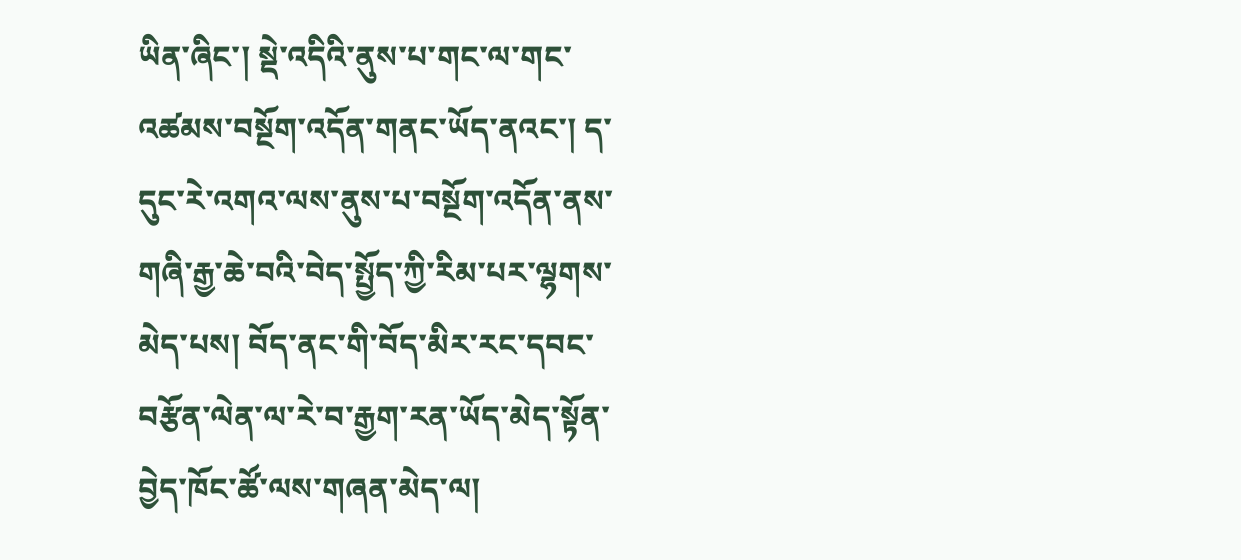ཡིན་ཞིང་། སྡེ་འདིའི་ནུས་པ་གང་ལ་གང་འཚམས་བསྔོག་འདོན་གནང་ཡོད་ནའང་། ད་དུང་རེ་འགའ་ལས་ནུས་པ་བསྔོག་འདོན་ནས་གཞི་རྒྱ་ཆེ་བའི་བེད་སྤྱོད་ཀྱི་རིམ་པར་ལྷགས་མེད་པས། བོད་ནང་གི་བོད་མིར་རང་དབང་བརྩོན་ལེན་ལ་རེ་བ་རྒྱག་རན་ཡོད་མེད་སྟོན་བྱེད་ཁོང་ཚོ་ལས་གཞན་མེད་ལ།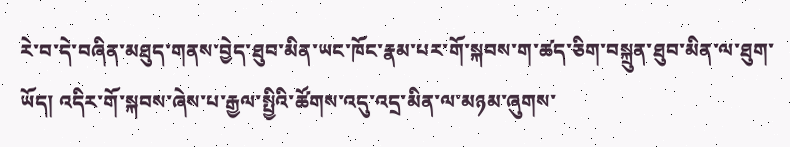རེ་བ་དེ་བཞིན་མཐུད་གནས་བྱེད་ཐུབ་མིན་ཡང་ཁོང་རྣམ་པར་གོ་སྐབས་ག་ཚད་ཅིག་བསྐྲུན་ཐུབ་མིན་ལ་ཐུག་ཡོད། འདིར་གོ་སྐབས་ཞེས་པ་རྒྱལ་སྤྱིའི་ཚོགས་འདུ་འདྲ་མིན་ལ་མཉམ་ཞུགས་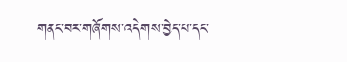གནང་བར་གཞོགས་འདེགས་བྱེད་པ་དང་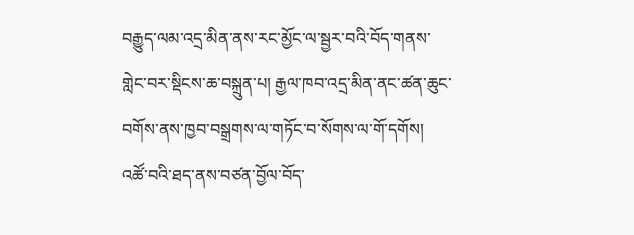བརྒྱུད་ལམ་འདྲ་མིན་ནས་རང་མྱོང་ལ་སྦྱར་བའི་བོད་གནས་གླེང་བར་སྡིངས་ཆ་བསྐྲུན་པ། རྒྱལ་ཁབ་འདྲ་མིན་ནང་ཚན་ཆུང་བགོས་ནས་ཁྱབ་བསྒྲགས་ལ་གཏོང་བ་སོགས་ལ་གོ་དགོས།
འཚོ་བའི་ཐད་ནས་བཙན་བྱོལ་བོད་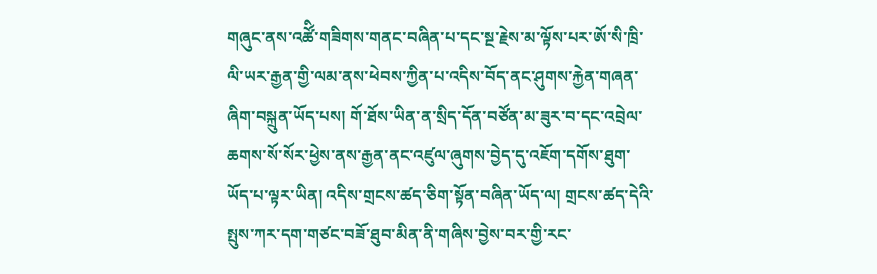གཞུང་ནས་འཚོི་གཟིགས་གནང་བཞིན་པ་དང་སྔ་རྗེས་མ་ལྟོས་པར་ཨོ་སི་ཁྲི་ལི་ཡར་རྒྱན་གྱི་ལམ་ནས་ཕེབས་ཀྱིན་པ་འདིས་བོད་ནང་ཤུགས་རྐྱེན་གཞན་ཞིག་བསྐྲུན་ཡོད་པས། གོ་ཐོས་ཡིན་ན་སྲིད་དོན་བཙོན་མ་ཟུར་བ་དང་འབྲེལ་ཆགས་སོ་སོར་ཕྱེས་ནས་རྒྱན་ནང་འཛུལ་ཞུགས་བྱེད་དུ་འཇོག་དགོས་ཐུག་ཡོད་པ་ལྟར་ཡིན། འདིས་གྲངས་ཚད་ཅིག་སྟོན་བཞིན་ཡོད་ལ། གྲངས་ཚད་དེའི་སྤུས་ཀར་དག་གཙང་བཟོ་ཐུབ་མིན་ནི་གཞིས་བྱེས་བར་གྱི་རང་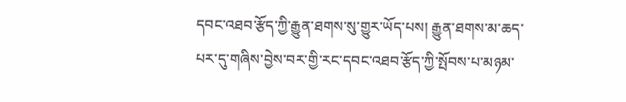དབང་འཐབ་རྩོད་ཀྱི་རྒྱུན་ཐགས་སུ་གྱུར་ཡོད་པས། རྒྱུན་ཐགས་མ་ཆད་པར་དུ་གཞིས་བྱེས་བར་གྱི་རང་དབང་འཐབ་རྩོད་ཀྱི་སྤོབས་པ་མཉམ་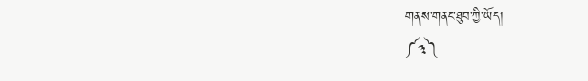གནས་གནང་ཐུབ་ཀྱི་ཡོད།
༼༣༽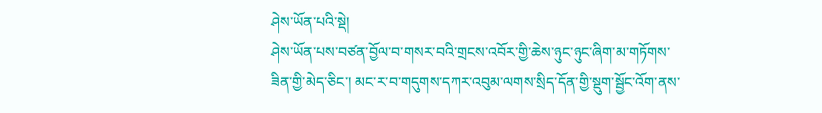ཤེས་ཡོན་པའི་སྡེ།
ཤེས་ཡོན་པས་བཙན་བྱོལ་བ་གསར་བའི་གྲངས་འབོར་གྱི་ཆེས་ཉུང་ཉུང་ཞིག་མ་གཏོགས་ཟིན་གྱི་མེད་ཅིང་། མང་ར་བ་གདུགས་དཀར་འབུམ་ལགས་སྲིད་དོན་གྱི་སྡུག་སྦྱོང་འོག་ནས་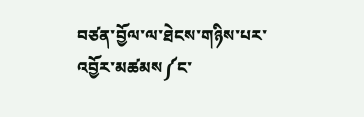བཙན་བྱོལ་ལ་ཐེངས་གཉིས་པར་འབྱོར་མཚམས༼ང་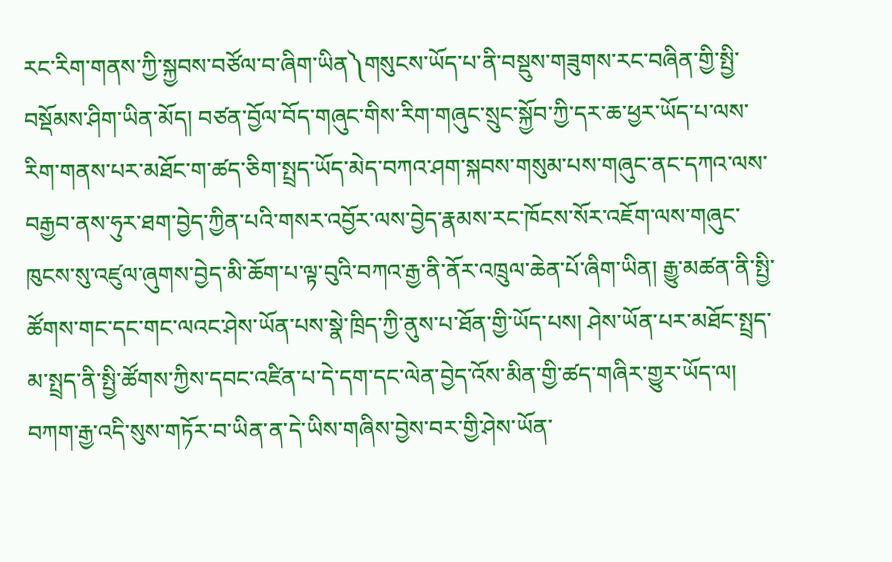རང་རིག་གནས་ཀྱི་སྐྱབས་བཙོལ་བ་ཞིག་ཡིན༽གསུངས་ཡོད་པ་ནི་བསྡུས་གཟུགས་རང་བཞིན་གྱི་སྤྱི་བསྡོམས་ཤིག་ཡིན་མོད། བཙན་བྱོལ་བོད་གཞུང་གིས་རིག་གཞུང་སྲུང་སྐྱོབ་ཀྱི་དར་ཆ་ཕྱར་ཡོད་པ་ལས་རིག་གནས་པར་མཐོང་ག་ཚད་ཅིག་སྤྲད་ཡོད་མེད་བཀའ་ཤག་སྐབས་གསུམ་པས་གཞུང་ནང་དཀའ་ལས་བརྒྱབ་ནས་ཧུར་ཐག་བྱེད་ཀྱིན་པའི་གསར་འབྱོར་ལས་བྱེད་རྣམས་རང་ཁོངས་སོར་འཇོག་ལས་གཞུང་ཁུངས་སུ་འཛུལ་ཞུགས་བྱེད་མི་ཆོག་པ་ལྟ་བུའི་བཀའ་རྒྱ་ནི་ནོར་འཁྲུལ་ཆེན་པོ་ཞིག་ཡིན། རྒྱུ་མཚན་ནི་སྤྱི་ཚོགས་གང་དང་གང་ལའང་ཤེས་ཡོན་པས་སྣེ་ཁྲིད་ཀྱི་ནུས་པ་ཐོན་གྱི་ཡོད་པས། ཤེས་ཡོན་པར་མཐོང་སྤྲད་མ་སྤྲད་ནི་སྤྱི་ཚོགས་ཀྱིས་དབང་འཛིན་པ་དེ་དག་དང་ལེན་བྱེད་འོས་མིན་གྱི་ཚད་གཞིར་གྱུར་ཡོད་ལ། བཀག་རྒྱ་འདི་སུས་གཏོར་བ་ཡིན་ན་དེ་ཡིས་གཞིས་བྱེས་བར་གྱི་ཤེས་ཡོན་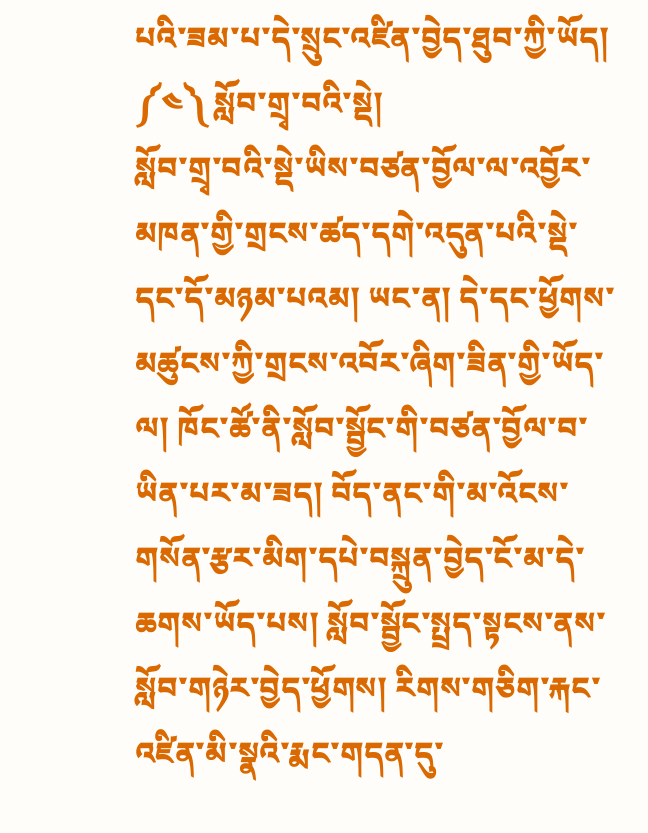པའི་ཟམ་པ་དེ་སྲུང་འཛིན་བྱེད་ཐུབ་ཀྱི་ཡོད།
༼༤༽ སློབ་གྲྭ་བའི་སྡེ།
སློབ་གྲྭ་བའི་སྡེ་ཡིས་བཙན་བྱོལ་ལ་འབྱོར་མཁན་གྱི་གྲངས་ཚད་དགེ་འདུན་པའི་སྡེ་དང་དོ་མཉམ་པའམ། ཡང་ན། དེ་དང་ཕྱོགས་མཚུངས་ཀྱི་གྲངས་འབོར་ཞིག་ཟིན་གྱི་ཡོད་ལ། ཁོང་ཚོ་ནི་སློབ་སྦྱོང་གི་བཙན་བྱོལ་བ་ཡིན་པར་མ་ཟད། བོད་ནང་གི་མ་འོངས་གསོན་རྩར་མིག་དཔེ་བསྐྲུན་བྱེད་ངོ་མ་དེ་ཆགས་ཡོད་པས། སློབ་སྦྱོང་སྤྲད་སྟངས་ནས་སློབ་གཉེར་བྱེད་ཕྱོགས། རིགས་གཅིག་རྐང་འཛིན་མི་སྣའི་རྨང་གདན་དུ་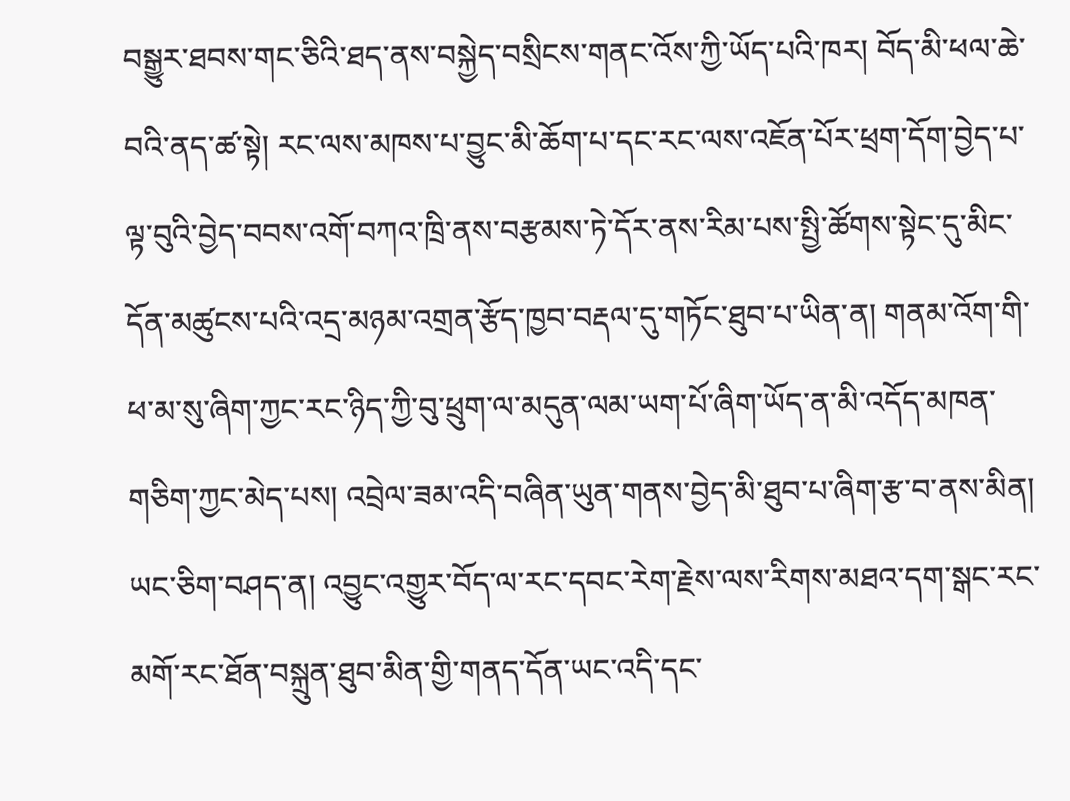བསྒྱུར་ཐབས་གང་ཅིའི་ཐད་ནས་བསྐྱེད་བསྲིངས་གནང་འོས་ཀྱི་ཡོད་པའི་ཁར། བོད་མི་ཕལ་ཆེ་བའི་ནད་ཚ་སྟེ། རང་ལས་མཁས་པ་བྱུང་མི་ཆོག་པ་དང་རང་ལས་འཇོན་པོར་ཕྲག་དོག་བྱེད་པ་ལྟ་བུའི་བྱེད་བབས་འགོ་བཀའ་ཁྲི་ནས་བརྩམས་ཏེ་དོར་ནས་རིམ་པས་སྤྱི་ཚོགས་སྟེང་དུ་མིང་དོན་མཚུངས་པའི་འདྲ་མཉམ་འགྲན་རྩོད་ཁྱབ་བརྡལ་དུ་གཏོང་ཐུབ་པ་ཡིན་ན། གནམ་འོག་གི་ཕ་མ་སུ་ཞིག་ཀྱང་རང་ཉིད་ཀྱི་བུ་ཕྲུག་ལ་མདུན་ལམ་ཡག་པོ་ཞིག་ཡོད་ན་མི་འདོད་མཁན་གཅིག་ཀྱང་མེད་པས། འབྲེལ་ཟམ་འདི་བཞིན་ཡུན་གནས་བྱེད་མི་ཐུབ་པ་ཞིག་རྩ་བ་ནས་མིན།
ཡང་ཅིག་བཤད་ན། འབྱུང་འགྱུར་བོད་ལ་རང་དབང་རེག་རྗེས་ལས་རིགས་མཐའ་དག་སྒང་རང་མགོ་རང་ཐོན་བསྐྲུན་ཐུབ་མིན་གྱི་གནད་དོན་ཡང་འདི་དང་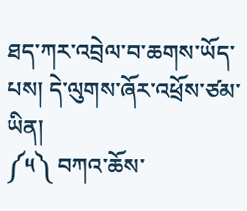ཐད་ཀར་འབྲེལ་བ་ཆགས་ཡོད་པས། དེ་ལུགས་ཞོར་འཕྲོས་ཙམ་ཡིན།
༼༥༽ བཀའ་ཆོས་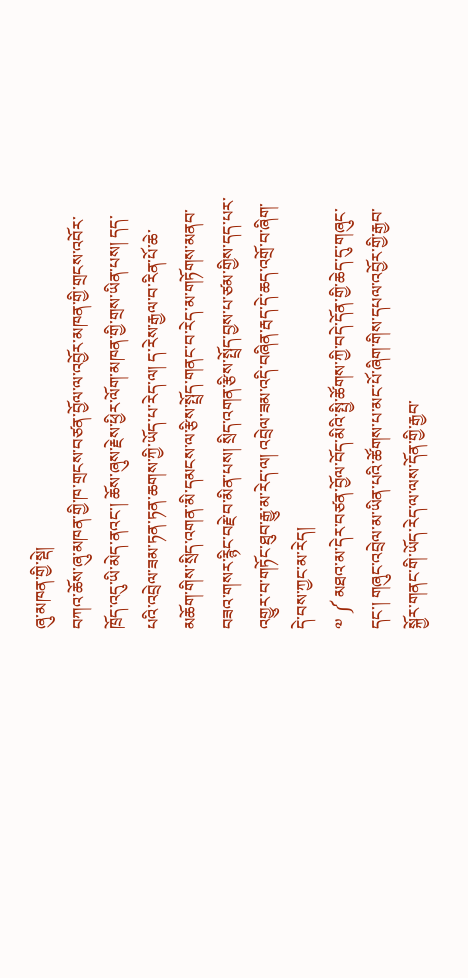ཞུ་མཁན་གྱི་སྡེ།
བཀའ་ཆོས་ཞུ་མཁན་གྱི་ཁ་གྲངས་བཙན་བྱོལ་ལ་འབྱོར་མཁན་གྱི་གྲངས་འབོར་ཁྲོད་འདུ་ཡི་མེད་ནའང་། ཆོས་ཞུས་རྗེས་ཕྱིར་ལོག་མཁན་གྱི་གྲས་ཡིན་པས། དད་པའི་འབྲེལ་ཟམ་ཏན་ཏན་ཆགས་ཀྱི་ཡོད་པ་རེད་ལ། ད་རེས་རྒྱལ་བ་རིན་པོ་ཆེ་མཆོག་གིས་སྲིད་འགན་མི་དམངས་ལ་རྩིས་སྤྲོད་གནང་བ་རེད་མ་གཏོགས་མནབ་བཟའ་གསར་རྙིང་བརྗེ་བ་མིན་པས། སྲིད་འགན་རྩིས་སྤྲོད་བྱས་པ་ཙམ་གྱིས་དད་པར་འགྱུར་བ་གཏོང་ཐུབ་རྒྱུ་མ་རེད་ལ། འབྲེལ་ཟམ་འདི་བཞིན་རྦད་དེ་ཆད་འགྲོ་བ་ཞིག་དེ་བས་ཀྱང་མ་རེད།
༧ ༼ མཐའ་མ་དེར་བཙན་བྱོལ་བོད་མིའི་སྤྱི་ཚོགས་ཀྱི་བདེ་དོན་གྱི་ཆེད་དུ་གཞུང་དང་། གཞུང་འབྲེལ་མ་ཡིན་པའི་ཚོགས་པ་མང་པོ་ཞིག་གིས་དཔལ་འབྱོར་གྱི་རྒྱབ་སྐྱོར་གནང་གི་ཡོད་རེད་ལ་ལས་དོན་གྱི་རྒྱབ་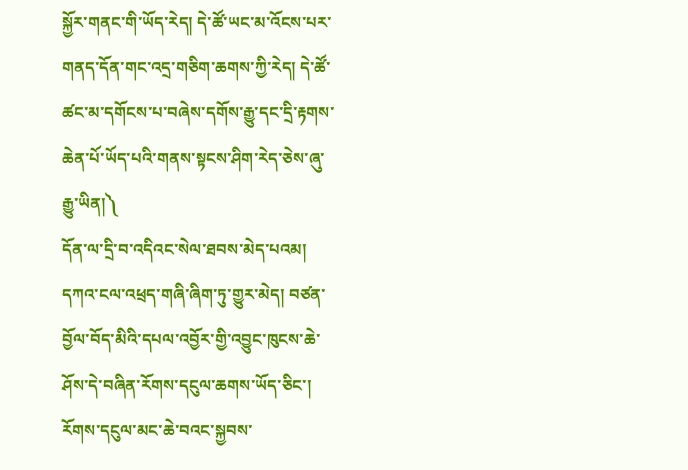སྐྱོར་གནང་གི་ཡོད་རེད། དེ་ཚོ་ཡང་མ་འོངས་པར་གནད་དོན་གང་འདྲ་གཅིག་ཆགས་ཀྱི་རེད། དེ་ཚོ་ཚང་མ་དགོངས་པ་བཞེས་དགོས་རྒྱུ་དང་དྲི་རྟགས་ཆེན་པོ་ཡོད་པའི་གནས་སྟངས་ཤིག་རེད་ཅེས་ཞུ་རྒྱུ་ཡིན།༽
དོན་ལ་དྲི་བ་འདིའང་སེལ་ཐབས་མེད་པའམ། དཀའ་ངལ་འཕྲད་གཞི་ཞིག་ཏུ་གྱུར་མེད། བཙན་བྱོལ་བོད་མིའི་དཔལ་འབྱོར་གྱི་འབྱུང་ཁུངས་ཆེ་ཤོས་དེ་བཞིན་རོགས་དངུལ་ཆགས་ཡོད་ཅིང་། རོགས་དངུལ་མང་ཆེ་བའང་སྐྱབས་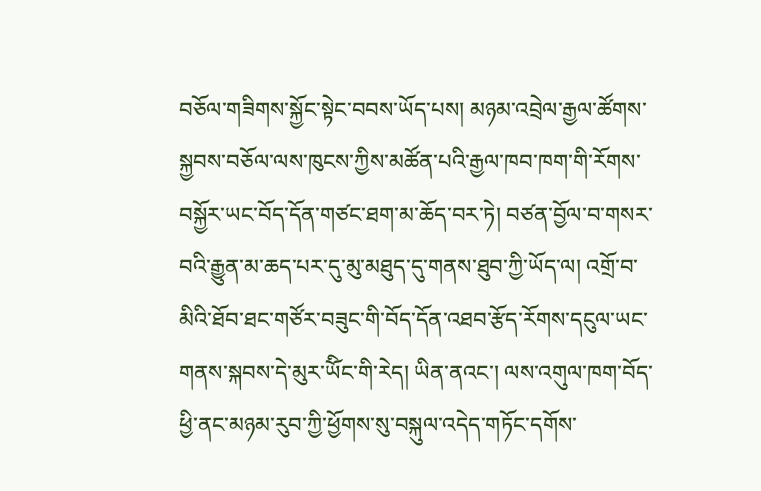བཅོལ་གཟིགས་སྐྱོང་སྟེང་བབས་ཡོད་པས། མཉམ་འབྲེལ་རྒྱལ་ཚོགས་སྐྱབས་བཅོལ་ལས་ཁུངས་ཀྱིས་མཚོན་པའི་རྒྱལ་ཁབ་ཁག་གི་རོགས་བསྐྱོར་ཡང་བོད་དོན་གཙང་ཐག་མ་ཆོད་བར་ཏེ། བཙན་བྱོལ་བ་གསར་བའི་རྒྱུན་མ་ཆད་པར་དུ་མུ་མཐུད་དུ་གནས་ཐུབ་ཀྱི་ཡོད་ལ། འགྲོ་བ་མིའི་ཐོབ་ཐང་གཙོར་བཟུང་གི་བོད་དོན་འཐབ་རྩོད་རོགས་དངུལ་ཡང་གནས་སྐབས་དེ་མུར་ཡོིང་གི་རེད། ཡིན་ནའང་། ལས་འགུལ་ཁག་བོད་ཕྱི་ནང་མཉམ་རུབ་ཀྱི་ཕྱོགས་སུ་བསྐུལ་འདེད་གཏོང་དགོས་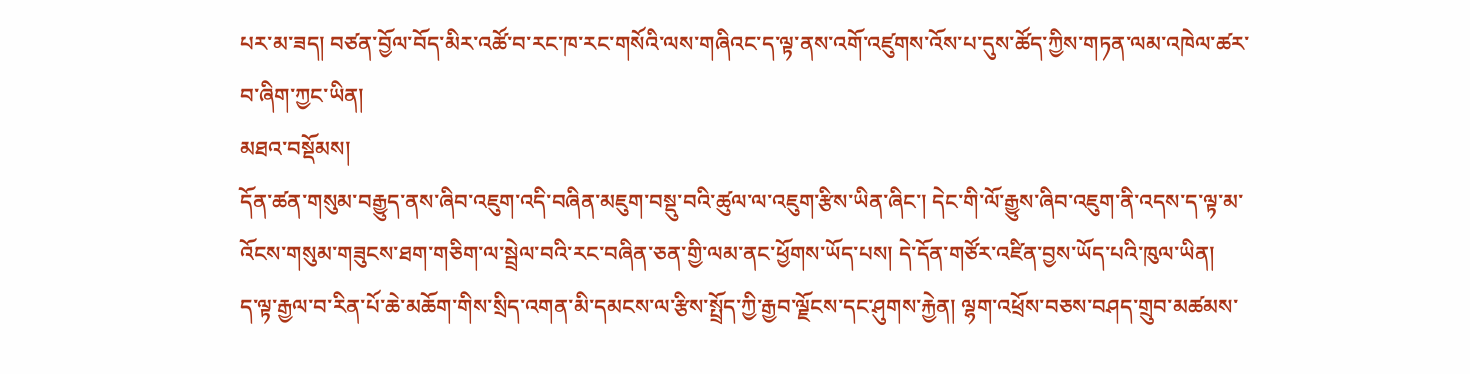པར་མ་ཟད། བཙན་བྱོལ་བོད་མིར་འཚོ་བ་རང་ཁ་རང་གསོའི་ལས་གཞིའང་ད་ལྟ་ནས་འགོ་འཛུགས་འོས་པ་དུས་ཚོད་ཀྱིས་གཏན་ལམ་འཁེལ་ཚར་བ་ཞིག་ཀྱང་ཡིན།
མཐའ་བསྡོམས།
དོན་ཚན་གསུམ་བརྒྱུད་ནས་ཞིབ་འཇུག་འདི་བཞིན་མཇུག་བསྡུ་བའི་ཚུལ་ལ་འཇུག་རྩིས་ཡིན་ཞིང་། དེང་གི་ལོ་རྒྱུས་ཞིབ་འཇུག་ནི་འདས་ད་ལྟ་མ་འོངས་གསུམ་གཟུངས་ཐག་གཅིག་ལ་སྦྲེལ་བའི་རང་བཞིན་ཅན་གྱི་ལམ་ནང་ཕྱོགས་ཡོད་པས། དེ་དོན་གཙོར་འཛིན་བྱས་ཡོད་པའི་ཁུལ་ཡིན།
ད་ལྟ་རྒྱལ་བ་རིན་པོ་ཆེ་མཆོག་གིས་སྲིད་འགན་མི་དམངས་ལ་རྩིས་སྤྲོད་ཀྱི་རྒྱབ་ལྗོངས་དང་ཤུགས་རྐྱེན། ལྷག་འཕྲོས་བཅས་བཤད་གྲུབ་མཚམས་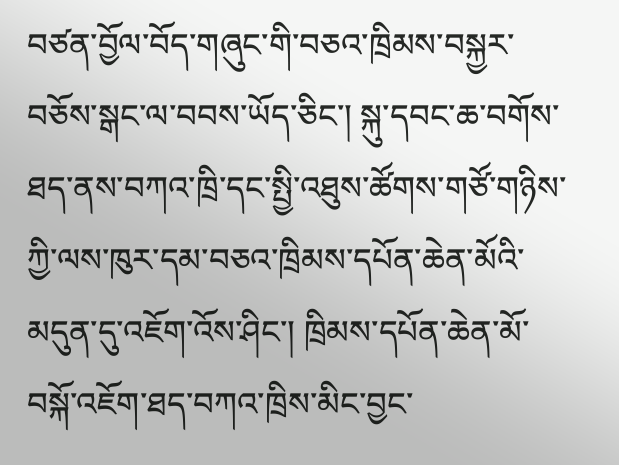བཙན་བྱོལ་བོད་གཞུང་གི་བཅའ་ཁྲིམས་བསྐྱར་བཅོས་སྒང་ལ་བབས་ཡོད་ཅིང་། སྐུ་དབང་ཆ་བགོས་ཐད་ནས་བཀའ་ཁྲི་དང་སྤྱི་འཐུས་ཚོགས་གཙོ་གཉིས་ཀྱི་ལས་ཁུར་དམ་བཅའ་ཁྲིམས་དཔོན་ཆེན་མོའི་མདུན་དུ་འཇོག་འོས་ཤིང་། ཁྲིམས་དཔོན་ཆེན་མོ་བསྐོ་འཇོག་ཐད་བཀའ་ཁྲིས་མིང་བྱང་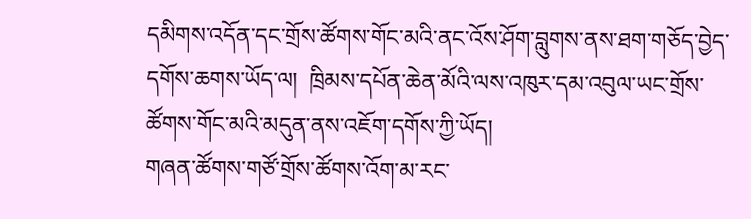དམིགས་འདོན་དང་གྲོས་ཚོགས་གོང་མའི་ནང་འོས་ཤོག་བླུགས་ནས་ཐག་གཅོད་བྱེད་དགོས་ཆགས་ཡོད་ལ།  ཁྲིམས་དཔོན་ཆེན་མོའི་ལས་འཁུར་དམ་འབུལ་ཡང་གྲོས་ཚོགས་གོང་མའི་མདུན་ནས་འཇོག་དགོས་ཀྱི་ཡོད།
གཞན་ཚོགས་གཙོ་གྲོས་ཚོགས་འོག་མ་རང་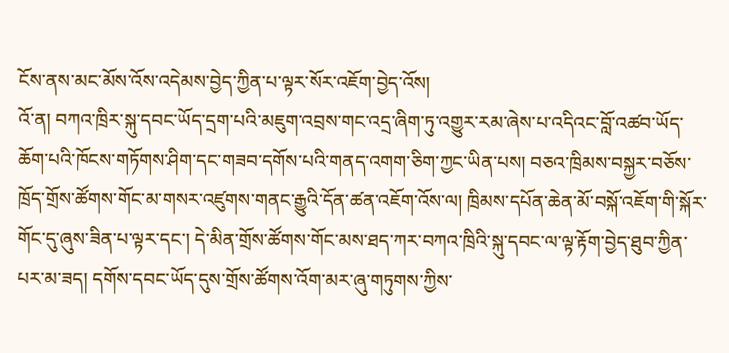ངོས་ནས་མང་མོས་འོས་འདེམས་བྱེད་ཀྱིན་པ་ལྟར་སོར་འཇོག་བྱེད་འོས།
འོ་ན། བཀའ་ཁྲིར་སྐུ་དབང་ཡོད་དྲག་པའི་མཇུག་འབྲས་གང་འདྲ་ཞིག་ཏུ་འགྱུར་རམ་ཞེས་པ་འདིའང་བློ་འཚབ་ཡོད་ཆོག་པའི་ཁོངས་གཏོགས་ཤིག་དང་གཟབ་དགོས་པའི་གནད་འགག་ཅིག་ཀྱང་ཡིན་པས། བཅའ་ཁྲིམས་བསྐྱར་བཅོས་ཁྲོད་གྲོས་ཚོགས་གོང་མ་གསར་འཛུགས་གནང་རྒྱུའི་དོན་ཚན་འཇོག་འོས་ལ། ཁྲིམས་དཔོན་ཆེན་མོ་བསྐོ་འཇོག་གི་སྐོར་གོང་དུ་ཞུས་ཟིན་པ་ལྟར་དང་། དེ་མིན་གྲོས་ཚོགས་གོང་མས་ཐད་ཀར་བཀའ་ཁྲིའི་སྐུ་དབང་ལ་ལྟ་རྟོག་བྱེད་ཐུབ་ཀྱིན་པར་མ་ཟད། དགོས་དབང་ཡོད་དུས་གྲོས་ཚོགས་འོག་མར་ཞུ་གཏུགས་ཀྱིས་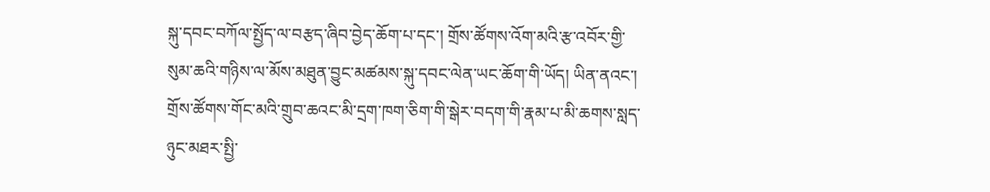སྐུ་དབང་བཀོལ་སྤྱོད་ལ་བརྩད་ཞིབ་བྱེད་ཆོག་པ་དང་། གྲོས་ཚོགས་འོག་མའི་རྩ་འབོར་གྱི་སུམ་ཆའི་གཉིས་ལ་མོས་མཐུན་བྱུང་མཚམས་སྐུ་དབང་ལེན་ཡང་ཆོག་གི་ཡོད། ཡིན་ནའང་། གྲོས་ཚོགས་གོང་མའི་གྲུབ་ཆའང་མི་དྲག་ཁག་ཅིག་གི་སྒེར་བདག་གི་རྣམ་པ་མི་ཆགས་སླད་ཉུང་མཐར་སྤྱི་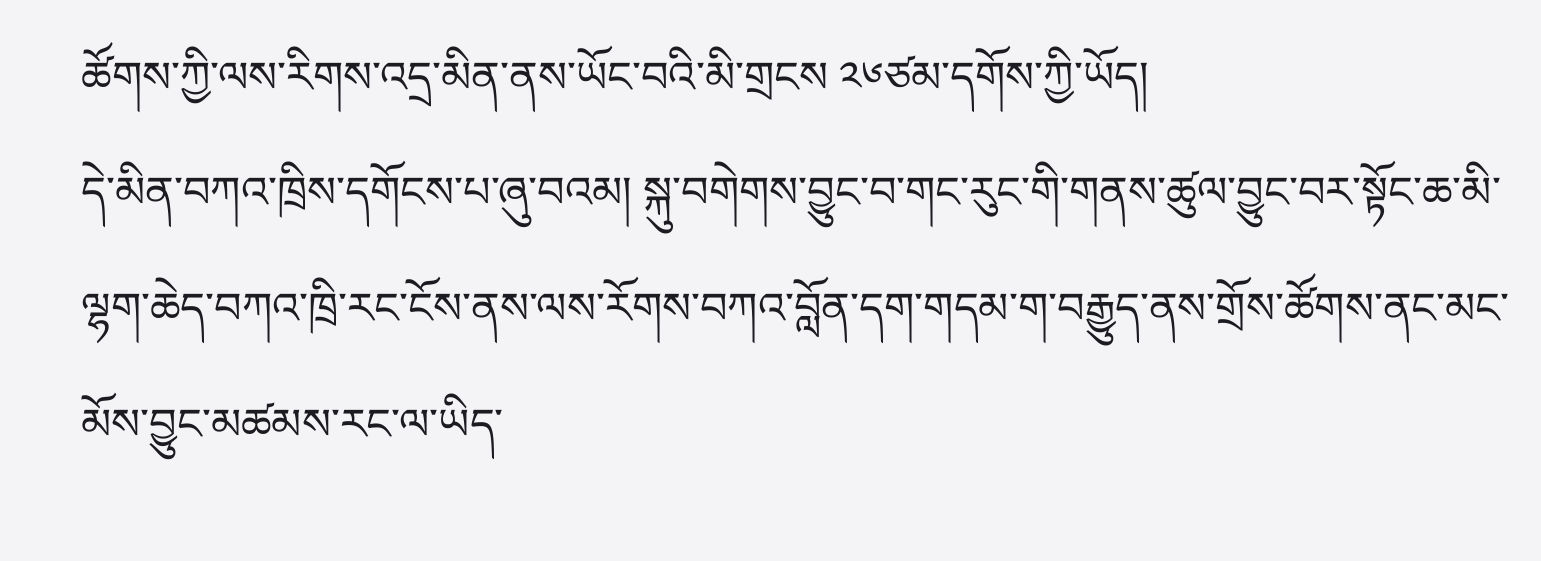ཚོགས་ཀྱི་ལས་རིགས་འདྲ་མིན་ནས་ཡོང་བའི་མི་གྲངས ༢༦ཙམ་དགོས་ཀྱི་ཡོད།
དེ་མིན་བཀའ་ཁྲིས་དགོངས་པ་ཞུ་བའམ། སྐུ་བགེགས་བྱུང་བ་གང་རུང་གི་གནས་ཚུལ་བྱུང་བར་སྟོང་ཆ་མི་ལྷག་ཆེད་བཀའ་ཁྲི་རང་ངོས་ནས་ལས་རོགས་བཀའ་བློན་དག་གདམ་ག་བརྒྱུད་ནས་གྲོས་ཚོགས་ནང་མང་མོས་བྱུང་མཚམས་རང་ལ་ཡིད་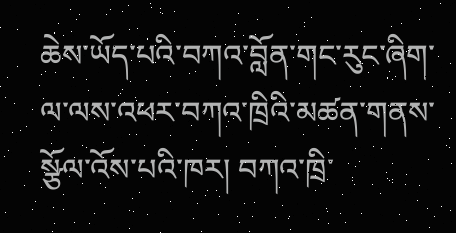ཆེས་ཡོད་པའི་བཀའ་བློན་གང་རུང་ཞིག་ལ་ལས་འཕར་བཀའ་ཁྲིའི་མཚན་གནས་སྩོལ་འོས་པའི་ཁར། བཀའ་ཁྲི་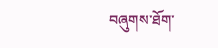བཞུགས་ཐོག་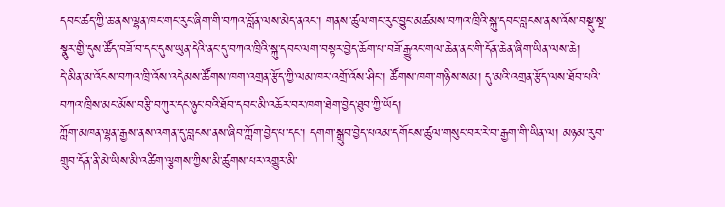དབང་ཚད་ཀྱི་ཆ་ནས་ལྷན་ཁང་གང་རུང་ཞིག་གི་བཀའ་བློན་ལས་མེད་ནའང་། གནས་ཚུལ་གང་རུང་བྱུང་མཚམས་བཀའ་ཁྲིའི་སྐུ་དབང་བླངས་ནས་འོས་བསྡུ་སྔ་སྣུར་གྱི་དུས་ཚོད་བཟོ་བ་དང་དུས་ཡུན་དེའི་ནང་དུ་བཀའ་ཁྲིའི་སྐུ་དབང་ལག་བསྟར་བྱེད་ཆོག་པ་བཟོ་རྒྱུའང་གལ་ཆེན་ནང་གི་དོན་ཆེན་ཞིག་ཡིན་ལས་ཆེ།
དེ་མིན་མ་འོངས་བཀའ་ཁྲི་འོས་འདེམས་ཚོགས་ཁག་འགྲན་རྩོད་ཀྱི་ལམ་ཁར་འགྲོ་འོས་ཤིང་། ཚོགས་ཁག་གཉིས་སམ། དུ་མའི་འགྲན་རྩོད་ལས་ཐོབ་པའི་བཀའ་ཁྲིས་མང་མོས་བརྩི་བཀུར་དང་ཉུང་བའི་ཐོབ་དབང་མི་འཆོར་བར་ཁག་ཐེག་བྱེད་ཐུབ་ཀྱི་ཡོད།
ཀློག་མཁན་ལྷན་རྒྱས་ནས་འགན་དུ་བླངས་ནས་ཞིབ་ཀློག་བྱེད་པ་དང་། དགག་སྒྲུབ་བྱེད་པའམ་དགོངས་ཚུལ་གསུང་བར་རེ་བ་རྒྱག་གི་ཡིན་ལ། མཉམ་རུབ་གྲུབ་དོན་ནི་མེ་ཡིས་མི་འཚིག་ལྕགས་ཀྱིས་མི་ཚུགས་པར་འགྱུར་མི་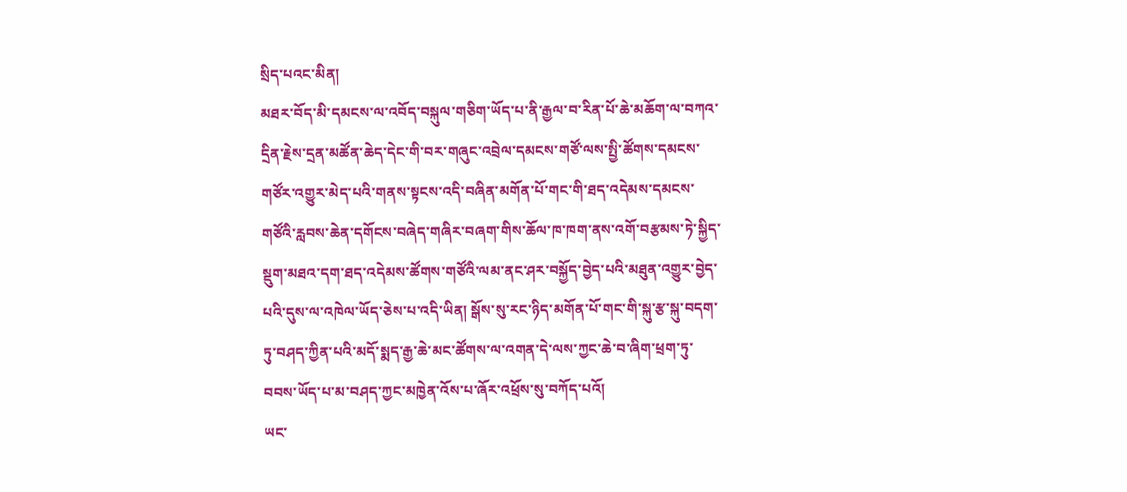སྲིད་པའང་མིན།
མཐར་བོད་མི་དམངས་ལ་འབོད་བསྐུལ་གཅིག་ཡོད་པ་ནི་རྒྱལ་བ་རིན་པོ་ཆེ་མཆོག་ལ་བཀའ་དྲིན་རྗེས་དྲན་མཚོན་ཆེད་དེང་གི་བར་གཞུང་འབྲེལ་དམངས་གཙོ་ལས་སྤྱི་ཚོགས་དམངས་གཙོར་འགྱུར་མེད་པའི་གནས་སྟངས་འདི་བཞིན་མགོན་པོ་གང་གི་ཐད་འདེམས་དམངས་གཙོའི་རླབས་ཆེན་དགོངས་བཞེད་གཞིར་བཞག་གིས་ཆོལ་ཁ་ཁག་ནས་འགོ་བརྩམས་ཏེ་སྐྱིད་སྡུག་མཐའ་དག་ཐད་འདེམས་ཚོགས་གཙོའི་ལམ་ནང་ཤར་བསྐྱོད་བྱེད་པའི་མཐུན་འགྱུར་བྱེད་པའི་དུས་ལ་འཁེལ་ཡོད་ཅེས་པ་འདི་ཡིན། སྒོས་སུ་རང་ཉིད་མགོན་པོ་གང་གི་སྐུ་རྩ་སྐུ་བདག་ཏུ་བཤད་ཀྱིན་པའི་མདོ་སྨད་རྒྱ་ཆེ་མང་ཚོགས་ལ་འགན་དེ་ལས་ཀྱང་ཆེ་བ་ཞིག་ཕྲག་ཏུ་བབས་ཡོད་པ་མ་བཤད་ཀྱང་མཁྱེན་འོས་པ་ཞོར་འཕྲོས་སུ་བཀོད་པའོ།
ཡང་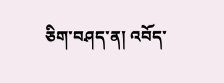ཅིག་བཤད་ན། འབོད་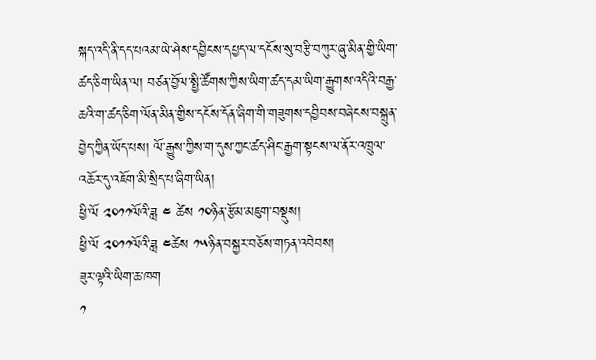སྐད་འདི་ནི་དད་པའམ་ཡེ་ཤེས་དབྱིངས་དཔྱད་ལ་དངོས་སུ་བརྩི་བཀུར་ཞུ་མིན་གྱི་ཡིག་ཚད་ཅིག་ཡིན་ལ། བཙན་བྱོལ་སྤྱི་ཚོགས་ཀྱིས་ཡིག་ཚད་དམ་ཡིག་རྒྱུགས་འདིའི་བརྒྱ་ཆའི་ག་ཚད་ཅིག་ལོན་མིན་གྱིས་དངོས་དོན་ཞིག་གི་གཟུགས་དབྱིབས་བཞེངས་བསྐྲུན་བྱེད་ཀྱིན་ཡོད་པས། ལོ་རྒྱུས་ཀྱིས་ག་དུས་ཀྱང་ཚད་ཤིང་རྒྱག་སྟངས་ལ་ནོར་འཁྲུལ་འཆོར་དུ་འཇོག་མི་སྲིད་པ་ཞིག་ཡིན།
ཕྱི་ལོ ༢༠༡༡ལོའི་ཟླ ༤ ཚེས ༡༠ཉིན་རྩོམ་མཇུག་བསྡུས།
ཕྱི་ལོ ༢༠༡༡ལོའི་ཟླ ༤ཚེས ༡༥ཉིན་བསྐྱར་བཅོས་གཏན་འབེབས།
ཟུར་ལྟའི་ཡིག་ཆ་ཁག
༡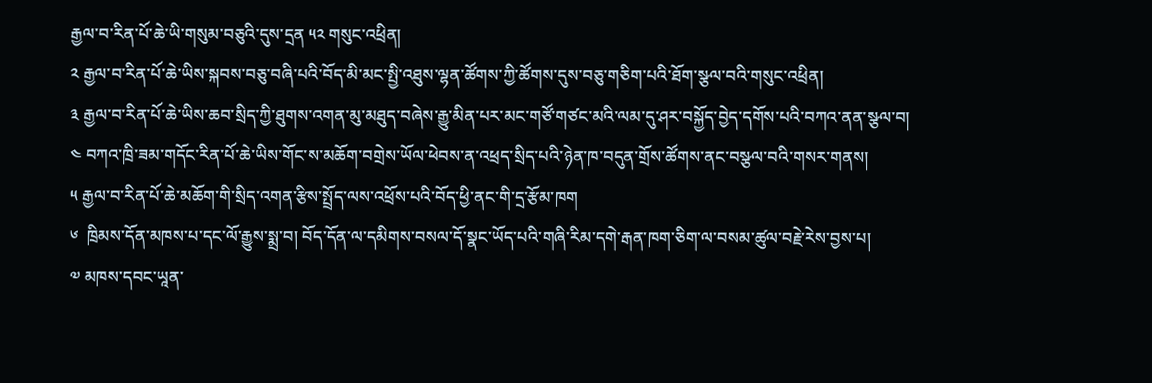རྒྱལ་བ་རིན་པོ་ཆེ་ཡི་གསུམ་བཅུའི་དུས་དྲན ༥༢ གསུང་འཕྲིན།
༢ རྒྱལ་བ་རིན་པོ་ཆེ་ཡིས་སྐབས་བཅུ་བཞི་པའི་བོད་མི་མང་སྤྱི་འཐུས་ལྷན་ཚོགས་ཀྱི་ཚོགས་དུས་བཅུ་གཅིག་པའི་ཐོག་སྩལ་བའི་གསུང་འཕྲིན།
༣ རྒྱལ་བ་རིན་པོ་ཆེ་ཡིས་ཆབ་སྲིད་ཀྱི་ཐུགས་འགན་མུ་མཐུད་བཞེས་རྒྱུ་མིན་པར་མང་གཙོ་གཙང་མའི་ལམ་དུ་ཤར་བསྐྱོད་བྱེད་དགོས་པའི་བཀའ་ནན་སྩལ་བ།
༤ བཀའ་ཁྲི་ཟམ་གདོང་རིན་པོ་ཆེ་ཡིས་གོང་ས་མཆོག་བགྲེས་ཡོལ་ཕེབས་ན་འཕྲད་སྲིད་པའི་ཉེན་ཁ་བདུན་གྲོས་ཚོགས་ནང་བསྩལ་བའི་གསར་གནས།
༥ རྒྱལ་བ་རིན་པོ་ཆེ་མཆོག་གི་སྲིད་འགན་རྩིས་སྤྲོད་ལས་འཕྲོས་པའི་བོད་ཕྱི་ནང་གི་དྲ་རྩོམ་ཁག
༦  ཁྲིམས་དོན་མཁས་པ་དང་ལོ་རྒྱུས་སྨྲ་བ། བོད་དོན་ལ་དམིགས་བསལ་དོ་སྣང་ཡོད་པའི་གཞི་རིམ་དགེ་རྒན་ཁག་ཅིག་ལ་བསམ་ཚུལ་བརྗེ་རེས་བྱས་པ།
༧ མཁས་དབང་ཡཱན་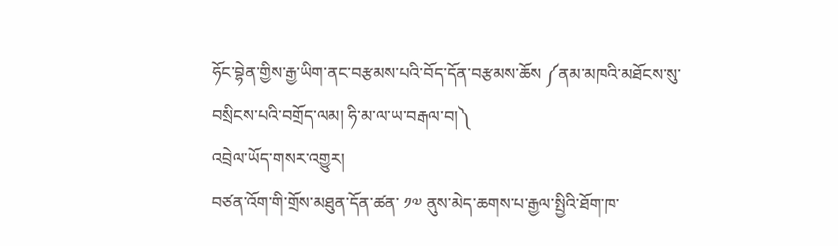ཧོང་བྷེན་གྱིས་རྒྱ་ཡིག་ནང་བརྩམས་པའི་བོད་དོན་བརྩམས་ཆོས ༼ནམ་མཁའི་མཐོངས་སུ་བསྲིངས་པའི་བགྲོད་ལམ། ཧི་མ་ལ་ཡ་བརྒལ་བ།༽
འབྲེལ་ཡོད་གསར་འགྱུར།
བཙན་འོག་གི་གྲོས་མཐུན་དོན་ཚན་ ༡༧ ནུས་མེད་ཆགས་པ་རྒྱལ་སྤྱིའི་ཐོག་ཁ་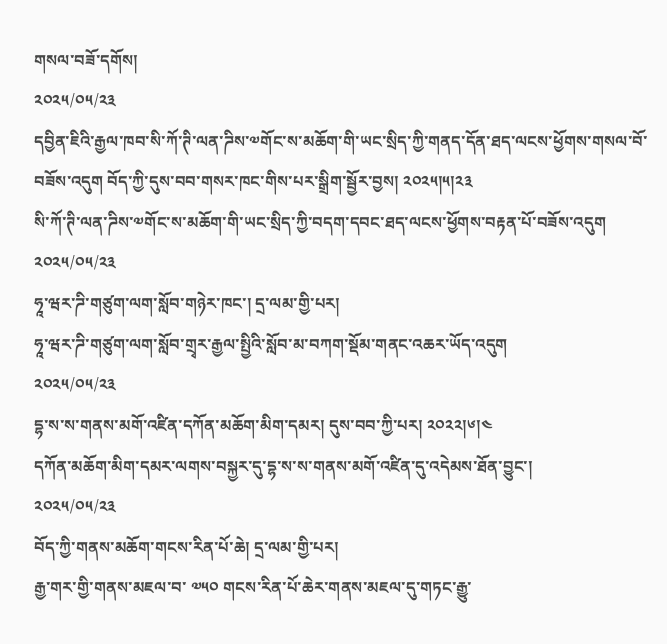གསལ་བཟོ་དགོས།
༢༠༢༥/༠༥/༢༣
དབྱིན་ཇིའི་རྒྱལ་ཁབ་སི་ཀོ་ཊི་ལན་ཌིས་༧གོང་ས་མཆོག་གི་ཡང་སྲིད་ཀྱི་གནད་དོན་ཐད་ལངས་ཕྱོགས་གསལ་བོ་བཟོས་འདུག བོད་ཀྱི་དུས་བབ་གསར་ཁང་གིས་པར་སྒྲིག་སྦྱོར་བྱས། ༢༠༢༥།༥།༢༣
སི་ཀོ་ཊི་ལན་ཌིས་༧གོང་ས་མཆོག་གི་ཡང་སྲིད་ཀྱི་བདག་དབང་ཐད་ལངས་ཕྱོགས་བརྟན་པོ་བཟོས་འདུག
༢༠༢༥/༠༥/༢༣
ཧཱ་ཝར་ཌི་གཙུག་ལག་སློབ་གཉེར་ཁང་། དྲ་ལམ་གྱི་པར།
ཧཱ་ཝར་ཌི་གཙུག་ལག་སློབ་གྲྭར་རྒྱལ་སྤྱིའི་སློབ་མ་བཀག་སྡོམ་གནང་འཆར་ཡོད་འདུག
༢༠༢༥/༠༥/༢༣
དྷ་ས་ས་གནས་མགོ་འཛིན་དཀོན་མཆོག་མིག་དམར། དུས་བབ་ཀྱི་པར། ༢༠༢༢།༦།༤
དཀོན་མཆོག་མིག་དམར་ལགས་བསྐྱར་དུ་དྷ་ས་ས་གནས་མགོ་འཛིན་དུ་འདེམས་ཐོན་བྱུང་།
༢༠༢༥/༠༥/༢༣
བོད་ཀྱི་གནས་མཆོག་གངས་རིན་པོ་ཆེ། དྲ་ལམ་གྱི་པར།
རྒྱ་གར་གྱི་གནས་མཇལ་བ་ ༧༥༠ གངས་རིན་པོ་ཆེར་གནས་མཇལ་དུ་གཏང་རྒྱུ་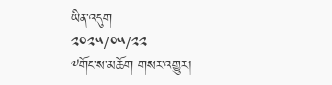ཡིན་འདུག
༢༠༢༥/༠༥/༢༢
༸གོང་ས་མཆོག གསར་འགྱུར།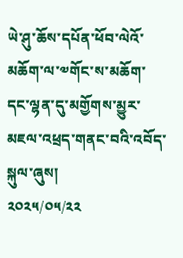ཡེ་ཤུ་ཆོས་དཔོན་ཕོབ་ལེའོ་མཆོག་ལ་༧གོང་ས་མཆོག་དང་ལྷན་དུ་མགྱོགས་མྱུར་མཇལ་འཕྲད་གནང་བའི་འབོད་སྐུལ་ཞུས།
༢༠༢༥/༠༥/༢༢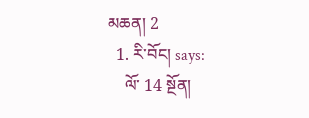མཆན། 2
  1. རི་བོང། says:
    ལོ་ 14 སྔོན།